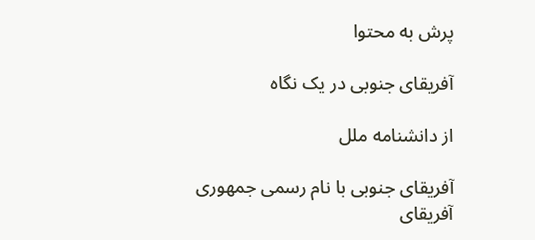پرش به محتوا

آفریقای جنوبی در یک نگاه

از دانشنامه ملل

آفریقای جنوبی با نام رسمی جمهوری آفریقای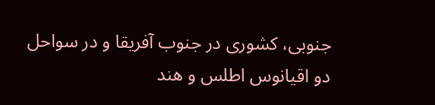جنوبی، کشوری در جنوب آفریقا و در سواحل دو اقیانوس اطلس و هند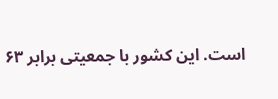است. این کشور با جمعیتی برابر ۶۳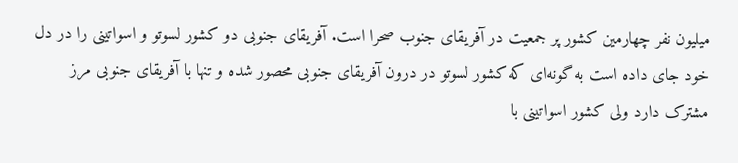میلیون نفر چهارمین کشور پر جمعیت در آفریقای جنوب صحرا است. آفریقای جنوبی دو کشور لسوتو و اسواتینی را در دل خود جای داده است به گونه‌ای که کشور لسوتو در درون آفریقای جنوبی محصور شده و تنها با آفریقای جنوبی مرز مشترک دارد ولی کشور اسواتینی با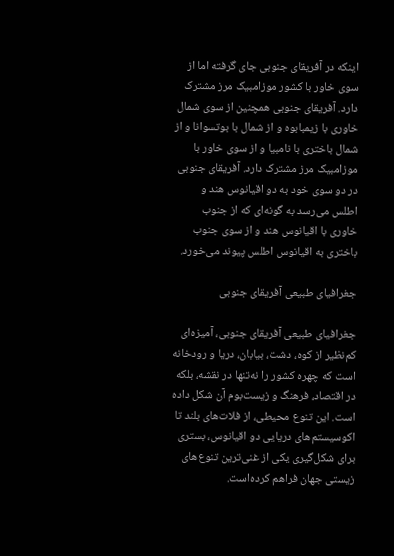اینکه در آفریقای جنوبی جای گرفته اما از سوی خاور با کشور موزامبیک مرز مشترک دارد. آفریقای جنوبی همچنین از سوی شمال خاوری با زیمبابوه و از شمال با بوتسوانا و از شمال باختری با نامبیا و از سوی خاور با موزامبیک مرز مشترک دارد. آفریقای جنوبی در دو سوی خود به دو اقیانوس هند و اطلس می‌رسد به گونه‌ای که از جنوب خاوری با اقیانوس هند و از سوی جنوب باختری به اقیانوس اطلس پیوند می‌خورد.

جغرافیای طبیعی آفریقای جنوبی

جغرافیای طبیعی آفریقای جنوبی، آمیزه‌ای کم‌نظیر از کوه، دشت، بیابان، دریا و رودخانه است که چهره کشور را نه‌تنها در نقشه، بلکه در اقتصاد، فرهنگ و زیست‌بوم آن شکل داده است. این تنوع محیطی، از فلات‌های بلند تا اکوسیستم‌های دریایی دو اقیانوس، بستری برای شکل‌گیری یکی از غنی‌ترین تنوع‌های زیستی جهان فراهم کرده‌است.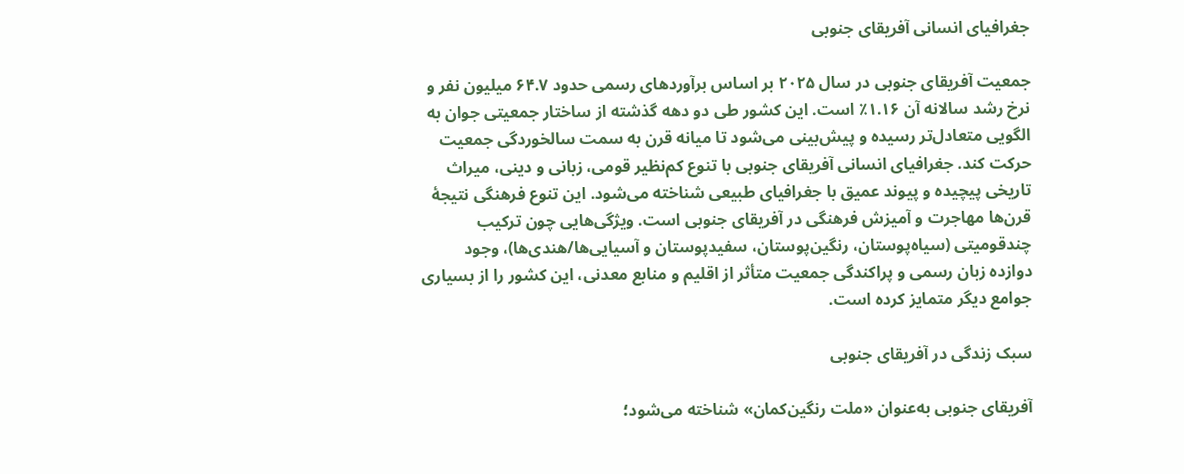جغرافیای انسانی آفریقای جنوبی

جمعیت آفریقای جنوبی در سال ۲۰۲۵ بر اساس برآوردهای رسمی حدود ۶۴.۷ میلیون نفر و نرخ رشد سالانه آن ۱.۱۶٪ است. این کشور طی دو دهه گذشته از ساختار جمعیتی جوان به الگویی متعادل‌تر رسیده و پیش‌بینی می‌شود تا میانه قرن به سمت سالخوردگی جمعیت حرکت کند. جغرافیای انسانی آفریقای جنوبی با تنوع کم‌نظیر قومی، زبانی و دینی، میراث تاریخی پیچیده و پیوند عمیق با جغرافیای طبیعی شناخته می‌شود. این تنوع فرهنگی نتیجهٔ قرن‌ها مهاجرت و آمیزش فرهنگی در آفریقای جنوبی است. ویژگی‌هایی چون ترکیب چندقومیتی (سیاه‌پوستان، رنگین‌پوستان، سفیدپوستان و آسیایی‌ها/هندی‌ها)، وجود دوازده زبان رسمی و پراکندگی جمعیت متأثر از اقلیم و منابع معدنی، این کشور را از بسیاری جوامع دیگر متمایز کرده است.

سبک زندگی در آفریقای جنوبی

آفریقای جنوبی به‌عنوان «ملت رنگین‌کمان» شناخته می‌شود؛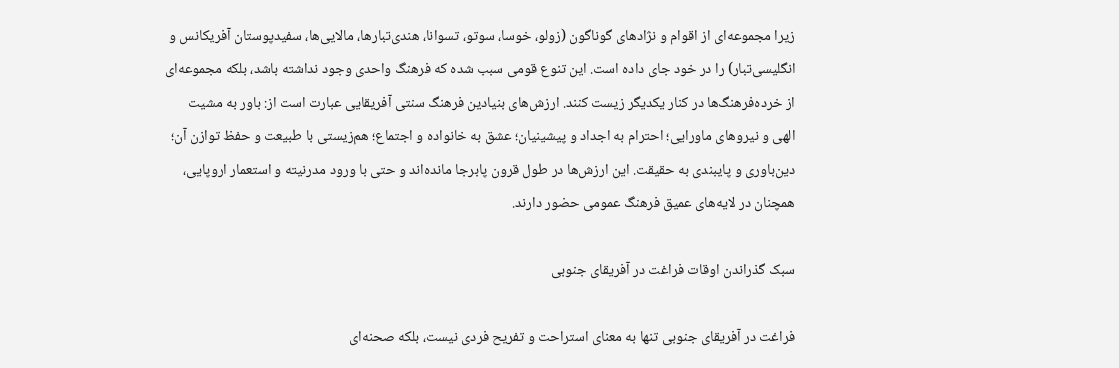زیرا مجموعه‌ای از اقوام و نژادهای گوناگون (زولو، خوسا، سوتو، تسوانا، هندی‌تبارها، مالایی‌ها، سفیدپوستان آفریکانس و انگلیسی‌تبار) را در خود جای داده است. این تنوع قومی سبب شده که فرهنگ واحدی وجود نداشته باشد، بلکه مجموعه‌ای از خرده‌فرهنگ‌ها در کنار یکدیگر زیست کنند. ارزش‌های بنیادین فرهنگ سنتی آفریقایی عبارت است از: باور به مشیت الهی و نیروهای ماورایی؛ احترام به اجداد و پیشینیان؛ عشق به خانواده و اجتماع؛ هم‌زیستی با طبیعت و حفظ توازن آن؛ دین‌باوری و پایبندی به حقیقت. این ارزش‌ها در طول قرون پابرجا مانده‌اند و حتی با ورود مدرنیته و استعمار اروپایی، همچنان در لایه‌های عمیق فرهنگ عمومی حضور دارند.

سبک گذراندن اوقات فراغت در آفریقای جنوبی

فراغت در آفریقای جنوبی تنها به معنای استراحت و تفریح فردی نیست، بلکه صحنه‌ای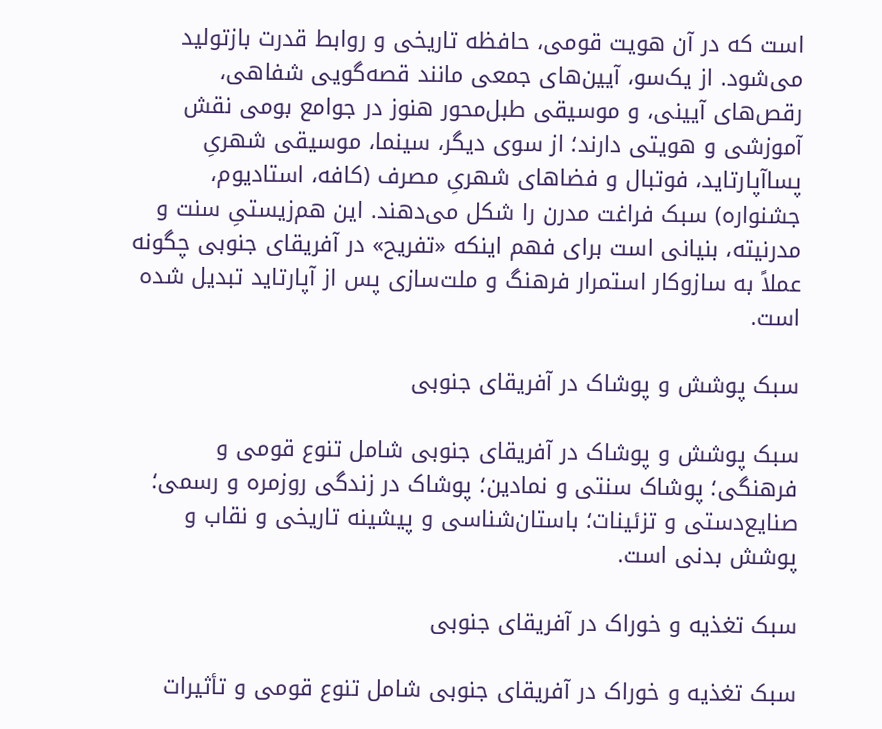است که در آن هویت قومی، حافظه تاریخی و روابط قدرت بازتولید می‌شود. از یک‌سو، آیین‌های جمعی مانند قصه‌گویی شفاهی، رقص‌های آیینی، و موسیقی طبل‌محور هنوز در جوامع بومی نقش آموزشی و هویتی دارند؛ از سوی دیگر، سینما، موسیقی شهریِ پساآپارتاید، فوتبال و فضاهای شهریِ مصرف (کافه، استادیوم، جشنواره) سبک فراغت مدرن را شکل می‌دهند. این هم‌زیستیِ سنت و مدرنیته، بنیانی است برای فهم اینکه «تفریح» در آفریقای جنوبی چگونه عملاً به سازوکار استمرار فرهنگ و ملت‌سازی پس از آپارتاید تبدیل شده است.

سبک پوشش و پوشاک در آفریقای جنوبی

سبک پوشش و پوشاک در آفریقای جنوبی شامل تنوع قومی و فرهنگی؛ پوشاک سنتی و نمادین؛ پوشاک در زندگی روزمره و رسمی؛ صنایع‌دستی و تزئینات؛ باستان‌شناسی و پیشینه تاریخی و نقاب و پوشش بدنی است.

سبک تغذیه و خوراک در آفریقای جنوبی

سبک تغذیه و خوراک در آفریقای جنوبی شامل تنوع قومی و تأثیرات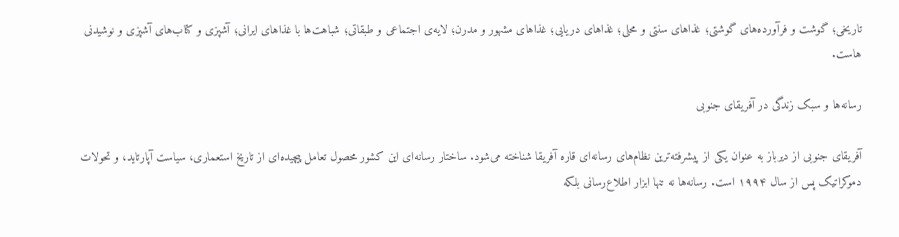تاریخی؛ گوشت و فرآورده‌های گوشتی؛ غذاهای سنتی و محلی؛ غذاهای دریایی؛ غذاهای مشهور و مدرن؛ لایه‌ی اجتماعی و طبقاتی؛ شباهت‌ها با غذاهای ایرانی؛ آشپزی و کتاب‌های آشپزی و نوشیدنی هاست.

رسانه‌ها و سبک زندگی در آفریقای جنوبی

آفریقای جنوبی از دیرباز به عنوان یکی از پیشرفته‌ترین نظام‌های رسانه‌ای قاره آفریقا شناخته می‌شود. ساختار رسانه‌ای این کشور محصول تعامل پیچیده‌ای از تاریخ استعماری، سیاست آپارتاید، و تحولات دموکراتیک پس از سال ۱۹۹۴ است. رسانه‌ها نه تنها ابزار اطلاع‌رسانی بلکه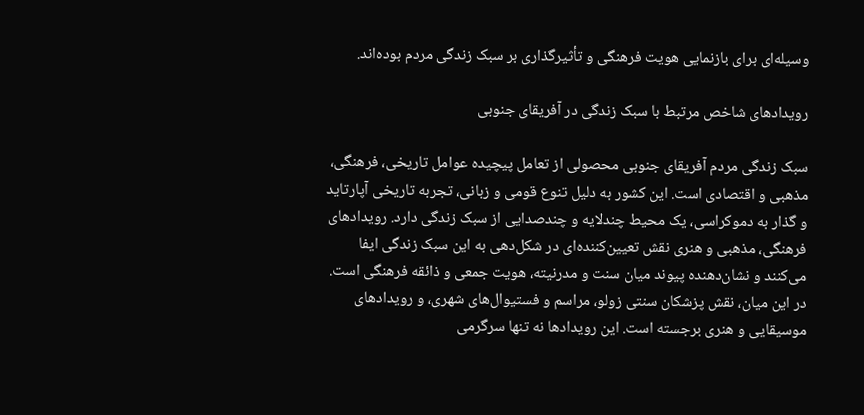وسیله‌ای برای بازنمایی هویت فرهنگی و تأثیرگذاری بر سبک زندگی مردم بوده‌اند.

رویدادهای شاخص مرتبط با سبک زندگی در آفریقای جنوبی

سبک زندگی مردم آفریقای جنوبی محصولی از تعامل پیچیده عوامل تاریخی، فرهنگی، مذهبی و اقتصادی است. این کشور به دلیل تنوع قومی و زبانی، تجربه تاریخی آپارتاید و گذار به دموکراسی، یک محیط چندلایه و چندصدایی از سبک زندگی دارد. رویدادهای فرهنگی، مذهبی و هنری نقش تعیین‌کننده‌ای در شکل‌دهی به این سبک زندگی ایفا می‌کنند و نشان‌دهنده پیوند میان سنت و مدرنیته، هویت جمعی و ذائقه فرهنگی است. در این میان، نقش پزشکان سنتی زولو، مراسم و فستیوال‌های شهری، و رویدادهای موسیقایی و هنری برجسته است. این رویدادها نه تنها سرگرمی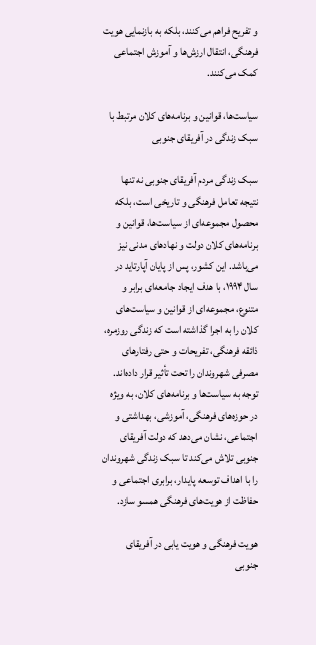و تفریح فراهم می‌کنند، بلکه به بازنمایی هویت فرهنگی، انتقال ارزش‌ها و آموزش اجتماعی کمک می‌کنند.

سیاست‌ها، قوانین و برنامه‌های کلان مرتبط با سبک زندگی در آفریقای جنوبی

سبک زندگی مردم آفریقای جنوبی نه تنها نتیجه تعامل فرهنگی و تاریخی است، بلکه محصول مجموعه‌ای از سیاست‌ها، قوانین و برنامه‌های کلان دولت و نهادهای مدنی نیز می‌باشد. این کشور، پس از پایان آپارتاید در سال ۱۹۹۴، با هدف ایجاد جامعه‌ای برابر و متنوع، مجموعه‌ای از قوانین و سیاست‌های کلان را به اجرا گذاشته است که زندگی روزمره، ذائقه فرهنگی، تفریحات و حتی رفتارهای مصرفی شهروندان را تحت تأثیر قرار داده‌اند. توجه به سیاست‌ها و برنامه‌های کلان، به ویژه در حوزه‌های فرهنگی، آموزشی، بهداشتی و اجتماعی، نشان می‌دهد که دولت آفریقای جنوبی تلاش می‌کند تا سبک زندگی شهروندان را با اهداف توسعه پایدار، برابری اجتماعی و حفاظت از هویت‌های فرهنگی همسو سازد.

هویت فرهنگی و هویت یابی در آفریقای جنوبی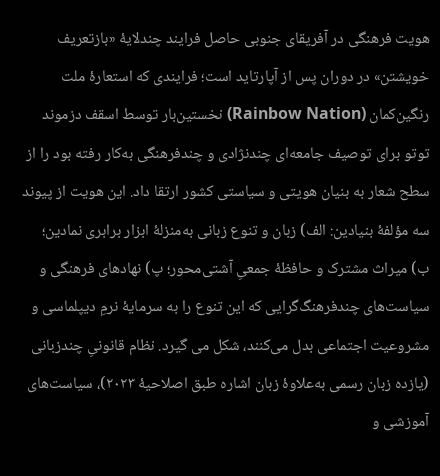هویت فرهنگی در آفریقای جنوبی حاصل فرایند چندلایهٔ «بازتعریف خویشتن» در دوران پس از آپارتاید است؛ فرایندی که استعارهٔ ملت رنگین‌کمان (Rainbow Nation) نخستین‌بار توسط اسقف دزموند توتو برای توصیف جامعه‌ای چندنژادی و چندفرهنگی به‌کار رفته بود را از سطح شعار به بنیان هویتی و سیاستی کشور ارتقا داد. این هویت از پیوند سه مؤلفهٔ بنیادین: الف) زبان و تنوع زبانی به‌منزلهٔ ابزار برابری نمادین؛ ب) میراث مشترک و حافظهٔ جمعیِ آشتی‌محور؛ پ) نهادهای فرهنگی و سیاست‌های چندفرهنگ‌گرایی که این تنوع را به سرمایهٔ نرمِ دیپلماسی و مشروعیت اجتماعی بدل می‌کنند، شکل می گیرد. نظام قانونیِ چندزبانی (یازده زبان رسمی به‌علاوهٔ زبان اشاره طبق اصلاحیهٔ ۲۰۲۳)، سیاست‌های آموزشی و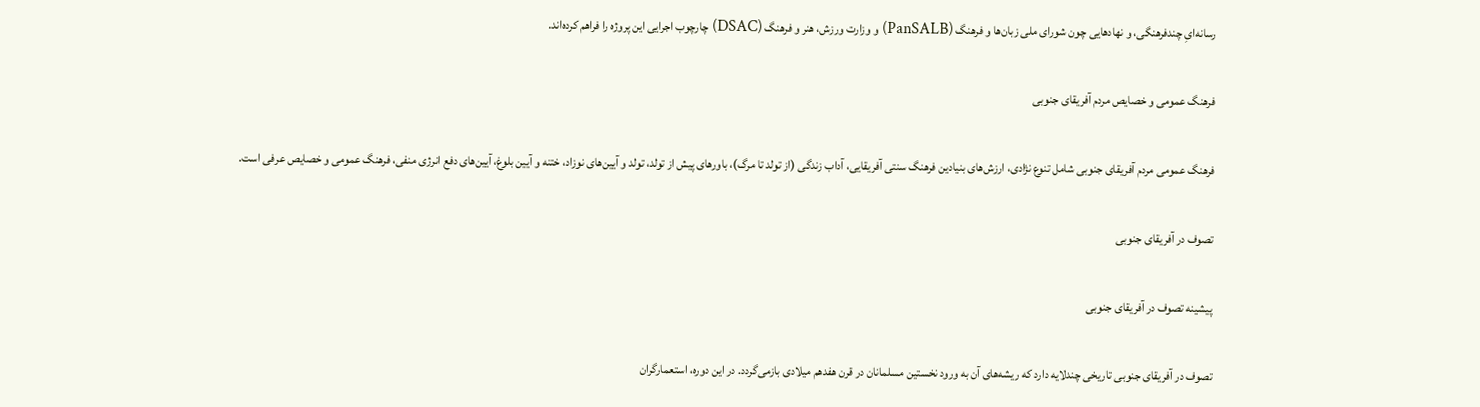رسانه‌ایِ چندفرهنگی، و نهادهایی چون شورای ملی زبان‌ها و فرهنگ (PanSALB) و وزارت ورزش، هنر و فرهنگ (DSAC) چارچوب اجرایی این پروژه را فراهم کرده‌اند.

فرهنگ عمومی و خصایص مردم آفریقای جنوبی

فرهنگ عمومی مردم آفریقای جنوبی شامل تنوع نژادی، ارزش‌های بنیادین فرهنگ سنتی آفریقایی، آداب زندگی (از تولد تا مرگ)، باورهای پیش از تولد، تولد و آیین‌های نوزاد، ختنه و آیین بلوغ، آیین‌های دفع انرژی منفی، فرهنگ عمومی و خصایص عرفی است.

تصوف در آفریقای جنوبی

پیشینه تصوف در آفریقای جنوبی

تصوف در آفریقای جنوبی تاریخی چندلایه دارد که ریشه‌های آن به ورود نخستین مسلمانان در قرن هفدهم میلادی بازمی‌گردد. در این دوره، استعمارگران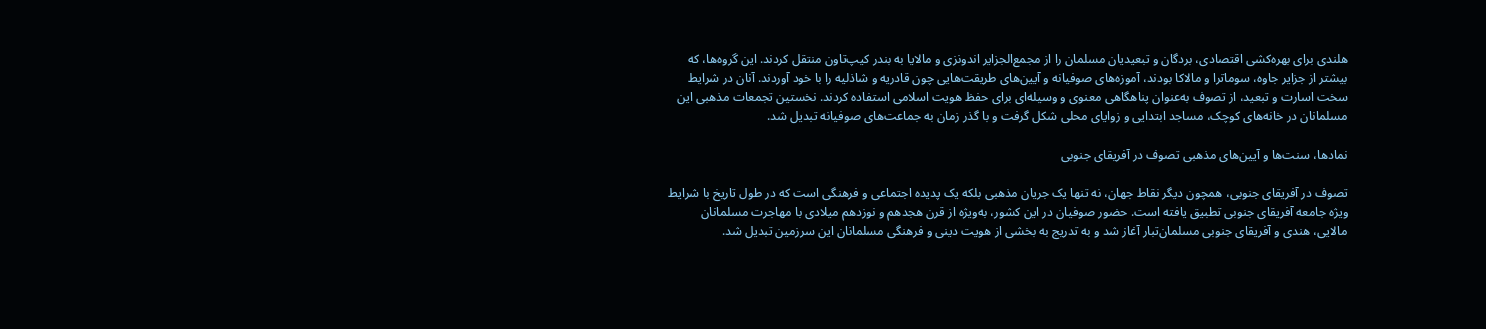هلندی برای بهره‌کشی اقتصادی، بردگان و تبعیدیان مسلمان را از مجمع‌الجزایر اندونزی و مالایا به بندر کیپ‌تاون منتقل کردند. این گروه‌ها، که بیشتر از جزایر جاوه، سوماترا و مالاکا بودند، آموزه‌های صوفیانه و آیین‌های طریقت‌هایی چون قادریه و شاذلیه را با خود آوردند. آنان در شرایط سخت اسارت و تبعید، از تصوف به‌عنوان پناهگاهی معنوی و وسیله‌ای برای حفظ هویت اسلامی استفاده کردند. نخستین تجمعات مذهبی این مسلمانان در خانه‌های کوچک، مساجد ابتدایی و زوایای محلی شکل گرفت و با گذر زمان به جماعت‌های صوفیانه تبدیل شد.

نمادها، سنت‌ها و آیین‌های مذهبی تصوف در آفریقای جنوبی

تصوف در آفریقای جنوبی، همچون دیگر نقاط جهان، نه تنها یک جریان مذهبی بلکه یک پدیده اجتماعی و فرهنگی است که در طول تاریخ با شرایط ویژه جامعه آفریقای جنوبی تطبیق یافته است. حضور صوفیان در این کشور، به‌ویژه از قرن هجدهم و نوزدهم میلادی با مهاجرت مسلمانان مالایی، هندی و آفریقای جنوبی مسلمان‌تبار آغاز شد و به تدریج به بخشی از هویت دینی و فرهنگی مسلمانان این سرزمین تبدیل شد.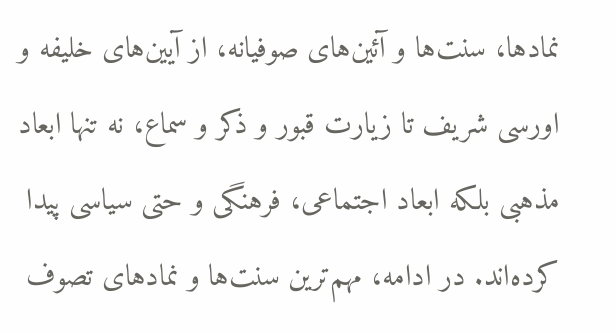نمادها، سنت‌ها و آئین‌های صوفیانه، از آیین‌های خلیفه و اورسی شریف تا زیارت قبور و ذکر و سماع، نه تنها ابعاد مذهبی بلکه ابعاد اجتماعی، فرهنگی و حتی سیاسی پیدا کرده‌اند. در ادامه، مهم‌ترین سنت‌ها و نمادهای تصوف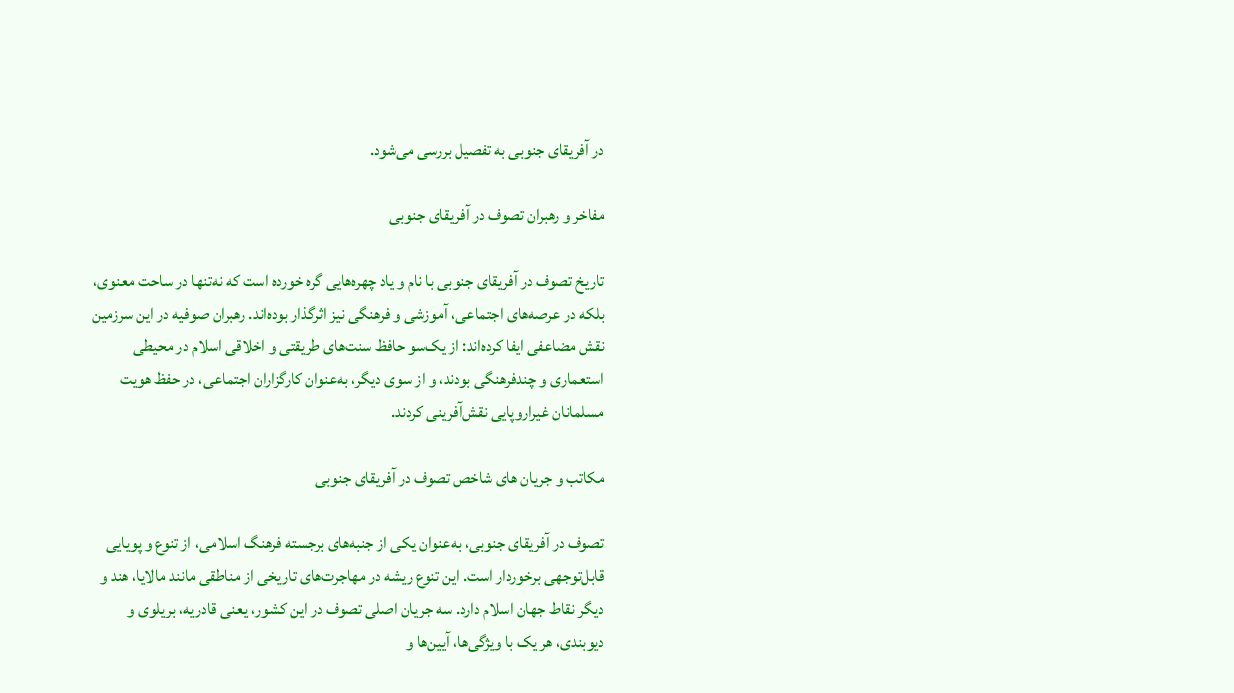در آفریقای جنوبی به تفصیل بررسی می‌شود.

مفاخر و رهبران تصوف در آفریقای جنوبی

تاریخ تصوف در آفریقای جنوبی با نام و یاد چهره‌هایی گره خورده است که نه‌تنها در ساحت معنوی، بلکه در عرصه‌های اجتماعی، آموزشی و فرهنگی نیز اثرگذار بوده‌اند. رهبران صوفیه در این سرزمین نقش مضاعفی ایفا کرده‌اند: از یک‌سو حافظ سنت‌های طریقتی و اخلاقی اسلام در محیطی استعماری و چندفرهنگی بودند، و از سوی دیگر، به‌عنوان کارگزاران اجتماعی، در حفظ هویت مسلمانان غیراروپایی نقش‌آفرینی کردند.

مکاتب و جریان‌ های شاخص تصوف در آفریقای جنوبی

تصوف در آفریقای جنوبی، به‌عنوان یکی از جنبه‌های برجسته فرهنگ اسلامی، از تنوع و پویایی قابل‌توجهی برخوردار است. این تنوع ریشه در مهاجرت‌های تاریخی از مناطقی مانند مالایا، هند و دیگر نقاط جهان اسلام دارد. سه جریان اصلی تصوف در این کشور، یعنی قادریه، بریلوی و دیوبندی، هر یک با ویژگی‌ها، آیین‌ها و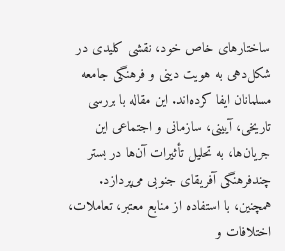ساختارهای خاص خود، نقشی کلیدی در شکل‌دهی به هویت دینی و فرهنگی جامعه مسلمانان ایفا کرده‌اند. این مقاله با بررسی تاریخی، آیینی، سازمانی و اجتماعی این جریان‌ها، به تحلیل تأثیرات آن‌ها در بستر چندفرهنگی آفریقای جنوبی می‌پردازد. همچنین، با استفاده از منابع معتبر، تعاملات، اختلافات و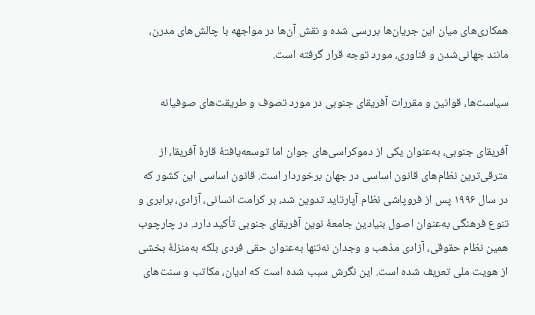همکاری‌های میان این جریان‌ها بررسی شده و نقش آن‌ها در مواجهه با چالش‌های مدرن، مانند جهانی‌شدن و فناوری، مورد توجه قرار گرفته است.

سیاست‌ها، قوانین و مقررات آفریقای جنوبی در مورد تصوف و طریقت‌های صوفیانه

آفریقای جنوبی، به‌عنوان یکی از دموکراسی‌های جوان اما توسعه‌یافتهٔ قارهٔ آفریقا، از مترقی‌ترین نظام‌های قانون اساسی در جهان برخوردار است. قانون اساسی این کشور که در سال ۱۹۹۶ پس از فروپاشی نظام آپارتاید تدوین شد، بر کرامت انسانی، آزادی، برابری و تنوع فرهنگی به‌عنوان اصول بنیادین جامعهٔ نوین آفریقای جنوبی تأکید دارد. در چارچوب همین نظام حقوقی، آزادی مذهب و وجدان نه‌تنها به‌عنوان حقی فردی بلکه به‌منزلهٔ بخشی از هویت ملی تعریف شده است. این نگرش سبب شده است که ادیان، مکاتب و سنت‌های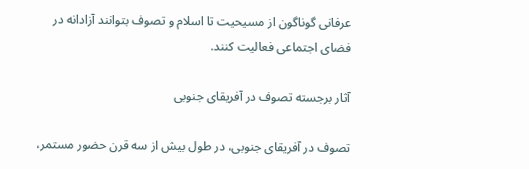عرفانی گوناگون از مسیحیت تا اسلام و تصوف بتوانند آزادانه در فضای اجتماعی فعالیت کنند.

آثار برجسته تصوف در آفریقای جنوبی

تصوف در آفریقای جنوبی، در طول بیش از سه قرن حضور مستمر،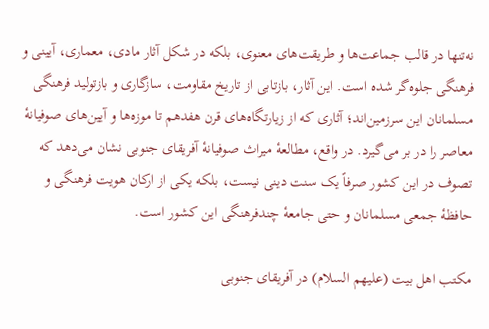نه‌تنها در قالب جماعت‌ها و طریقت‌های معنوی، بلکه در شکل آثار مادی، معماری، آیینی و فرهنگی جلوه‌گر شده است. این آثار، بازتابی از تاریخ مقاومت، سازگاری و بازتولید فرهنگی مسلمانان این سرزمین‌اند؛ آثاری که از زیارتگاه‌های قرن هفدهم تا موزه‌ها و آیین‌های صوفیانهٔ معاصر را در بر می‌گیرد. در واقع، مطالعهٔ میراث صوفیانهٔ آفریقای جنوبی نشان می‌دهد که تصوف در این کشور صرفاً یک سنت دینی نیست، بلکه یکی از ارکان هویت فرهنگی و حافظهٔ جمعی مسلمانان و حتی جامعهٔ چندفرهنگی این کشور است.

مکتب اهل بیت (علیهم السلام) در آفریقای جنوبی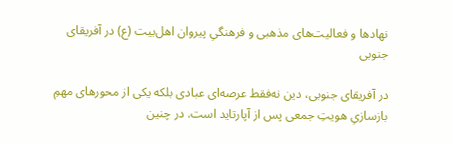نهادها و فعالیت‌های مذهبی و فرهنگیِ پیروان اهل‌بیت (ع) در آفریقای جنوبی

در آفریقای جنوبی، دین نه‌فقط عرصه‌ای عبادی بلکه یکی از محورهای مهمِ بازسازیِ هویتِ جمعی پس از آپارتاید است. در چنین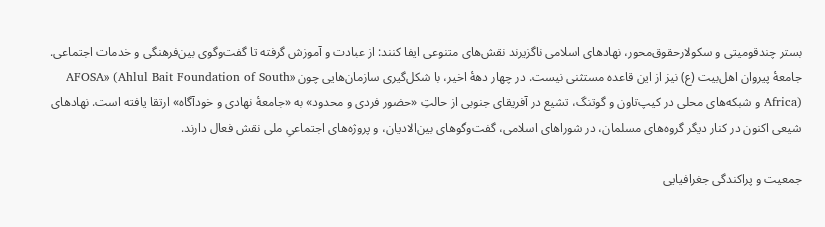بستر چندقومیتی و سکولارحقوق‌محور، نهادهای اسلامی ناگزیرند نقش‌های متنوعی ایفا کنند: از عبادت و آموزش گرفته تا گفت‌وگوی بین‌فرهنگی و خدمات اجتماعی. جامعهٔ پیروان اهل‌بیت (ع) نیز از این قاعده مستثنی نیست. در چهار دههٔ اخیر، با شکل‌گیری سازمان‌هایی چون «AFOSA» (Ahlul Bait Foundation of South Africa) و شبکه‌های محلی در کیپ‌تاون و گوتنگ، تشیع در آفریقای جنوبی از حالتِ «حضور فردی و محدود» به «جامعهٔ نهادی و خودآگاه» ارتقا یافته است. نهادهای شیعی اکنون در کنار دیگر گروه‌های مسلمان، در شوراهای اسلامی، گفت‌وگوهای بین‌الادیان، و پروژه‌های اجتماعیِ ملی نقش فعال دارند.

جمعیت و پراکندگی جغرافیایی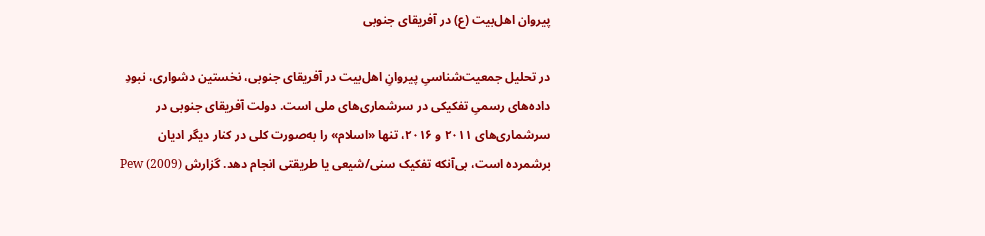پیروان اهل‌بیت (ع) در آفریقای جنوبی

در تحلیل جمعیت‌شناسیِ پیروانِ اهل‌بیت در آفریقای جنوبی، نخستین دشواری، نبودِ داده‌های رسمیِ تفکیکی در سرشماری‌های ملی است. دولت آفریقای جنوبی در سرشماری‌های ۲۰۱۱ و ۲۰۱۶، تنها «اسلام» را به‌صورت کلی در کنار دیگر ادیان برشمرده است، بی‌آنکه تفکیک سنی/شیعی یا طریقتی انجام دهد. گزارش Pew (2009)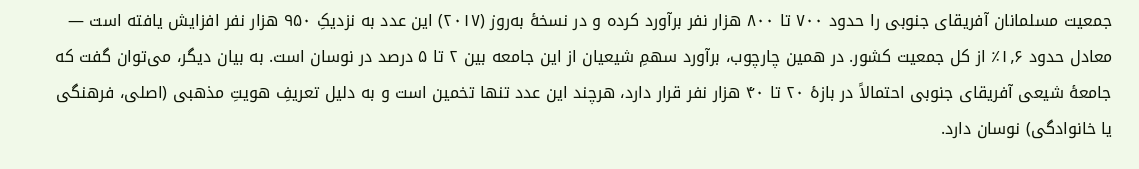جمعیت مسلمانان آفریقای جنوبی را حدود ۷۰۰ تا ۸۰۰ هزار نفر برآورد کرده و در نسخهٔ به‌روز (۲۰۱۷) این عدد به نزدیکِ ۹۵۰ هزار نفر افزایش یافته است — معادل حدود ۱٫۶٪ از کل جمعیت کشور. در همین چارچوب، برآورد سهمِ شیعیان از این جامعه بین ۲ تا ۵ درصد در نوسان است. به بیان دیگر، می‌توان گفت که جامعهٔ شیعی آفریقای جنوبی احتمالاً در بازهٔ ۲۰ تا ۴۰ هزار نفر قرار دارد، هرچند این عدد تنها تخمین است و به دلیل تعریفِ هویتِ مذهبی (اصلی، فرهنگی یا خانوادگی) نوسان دارد.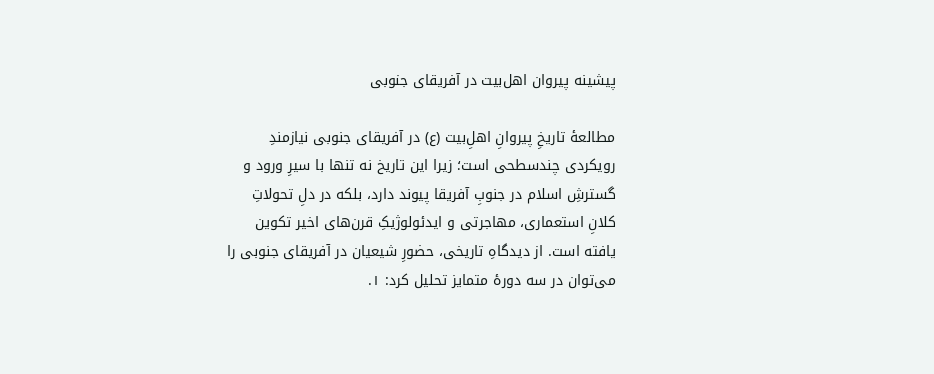پیشینه پیروان اهل‌بیت در آفریقای جنوبی

مطالعهٔ تاریخِ پیروانِ اهلِ‌بیت (ع) در آفریقای جنوبی نیازمندِ رویکردی چندسطحی است؛ زیرا این تاریخ نه تنها با سیرِ ورود و گسترشِ اسلام در جنوبِ آفریقا پیوند دارد، بلکه در دلِ تحولاتِ کلانِ استعماری، مهاجرتی و ایدئولوژیکِ قرن‌های اخیر تکوین یافته است. از دیدگاهِ تاریخی، حضورِ شیعیان در آفریقای جنوبی را می‌توان در سه دورهٔ متمایز تحلیل کرد: ۱.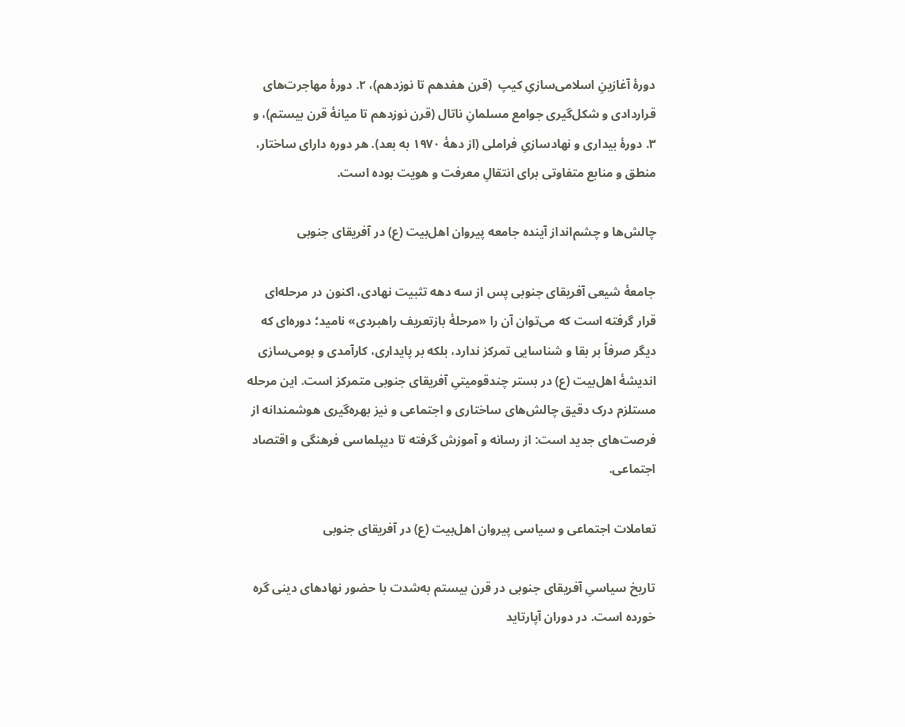دورهٔ آغازینِ اسلامی‌سازیِ کیپ  (قرن هفدهم تا نوزدهم)، ۲. دورهٔ مهاجرت‌های قراردادی و شکل‌گیری جوامع مسلمانِ ناتال (قرن نوزدهم تا میانهٔ قرن بیستم)، و ۳. دورهٔ بیداری و نهادسازیِ فراملی (از دههٔ ۱۹۷۰ به بعد). هر دوره دارای ساختار، منطق و منابع متفاوتی برای انتقالِ معرفت و هویت بوده است.

چالش‌ها و چشم‌انداز آینده جامعه پیروان اهل‌بیت (ع) در آفریقای جنوبی

جامعهٔ شیعی آفریقای جنوبی پس از سه دهه تثبیت نهادی، اکنون در مرحله‌ای قرار گرفته است که می‌توان آن را «مرحلهٔ بازتعریف راهبردی» نامید؛ دوره‌ای که دیگر صرفاً بر بقا و شناسایی تمرکز ندارد، بلکه بر پایداری، کارآمدی و بومی‌سازی اندیشهٔ اهل‌بیت (ع) در بستر چندقومیتیِ آفریقای جنوبی متمرکز است. این مرحله مستلزم درک دقیق چالش‌های ساختاری و اجتماعی و نیز بهره‌گیری هوشمندانه از فرصت‌های جدید است: از رسانه و آموزش گرفته تا دیپلماسی فرهنگی و اقتصاد اجتماعی.

تعاملات اجتماعی و سیاسی پیروان اهل‌بیت (ع) در آفریقای جنوبی

تاریخ سیاسیِ آفریقای جنوبی در قرن بیستم به‌شدت با حضور نهادهای دینی گره خورده است. در دوران آپارتاید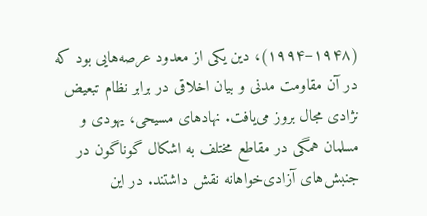(۱۹۴۸–۱۹۹۴)، دین یکی از معدود عرصه‌هایی بود که در آن مقاومت مدنی و بیان اخلاقی در برابر نظام تبعیض نژادی مجال بروز می‌یافت. نهادهای مسیحی، یهودی و مسلمان همگی در مقاطع مختلف به اشکال گوناگون در جنبش‌های آزادی‌خواهانه نقش داشتند. در این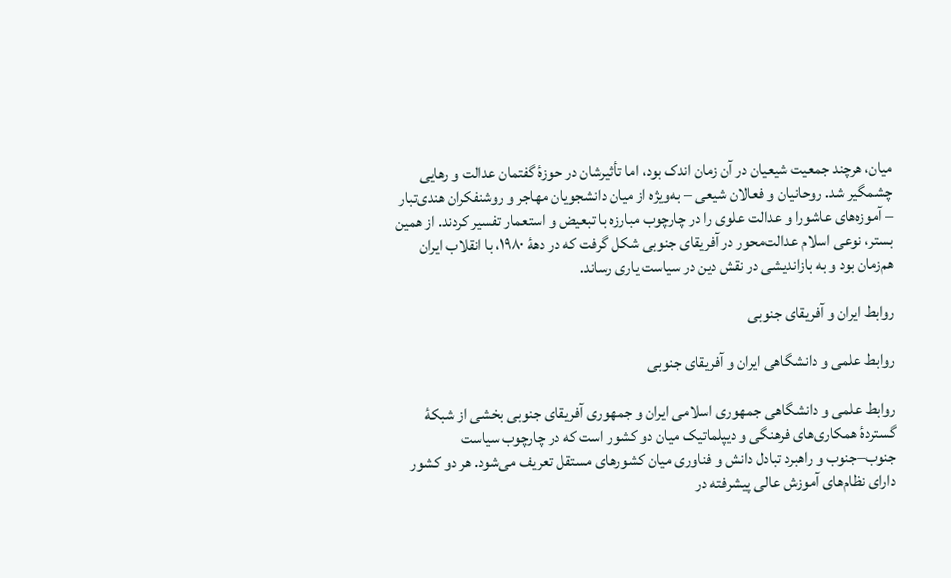میان، هرچند جمعیت شیعیان در آن زمان اندک بود، اما تأثیرشان در حوزهٔ گفتمان عدالت و رهایی چشمگیر شد. روحانیان و فعالان شیعی – به‌ویژه از میان دانشجویان مهاجر و روشنفکران هندی‌تبار – آموزه‌های عاشورا و عدالت علوی را در چارچوب مبارزه با تبعیض و استعمار تفسیر کردند. از همین بستر، نوعی اسلام عدالت‌محور در آفریقای جنوبی شکل گرفت که در دههٔ ۱۹۸۰، با انقلاب ایران هم‌زمان بود و به بازاندیشی در نقش دین در سیاست یاری رساند.

روابط ایران و آفریقای جنوبی

روابط علمی و دانشگاهی ایران و آفریقای جنوبی

روابط علمی و دانشگاهی جمهوری اسلامی ایران و جمهوری آفریقای جنوبی بخشی از شبکهٔ گستردهٔ همکاری‌های فرهنگی و دیپلماتیک میان دو کشور است که در چارچوب سیاست جنوب–جنوب و راهبرد تبادل دانش و فناوری میان کشورهای مستقل تعریف می‌شود. هر دو کشور دارای نظام‌های آموزش عالی پیشرفته در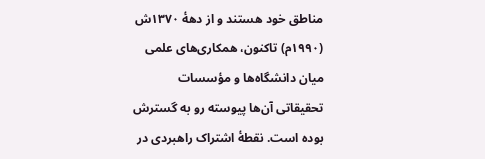مناطق خود هستند و از دههٔ ۱۳۷۰ش (۱۹۹۰م) تاکنون، همکاری‌های علمی میان دانشگاه‌ها و مؤسسات تحقیقاتی آن‌ها پیوسته رو به گسترش بوده است. نقطهٔ اشتراک راهبردی در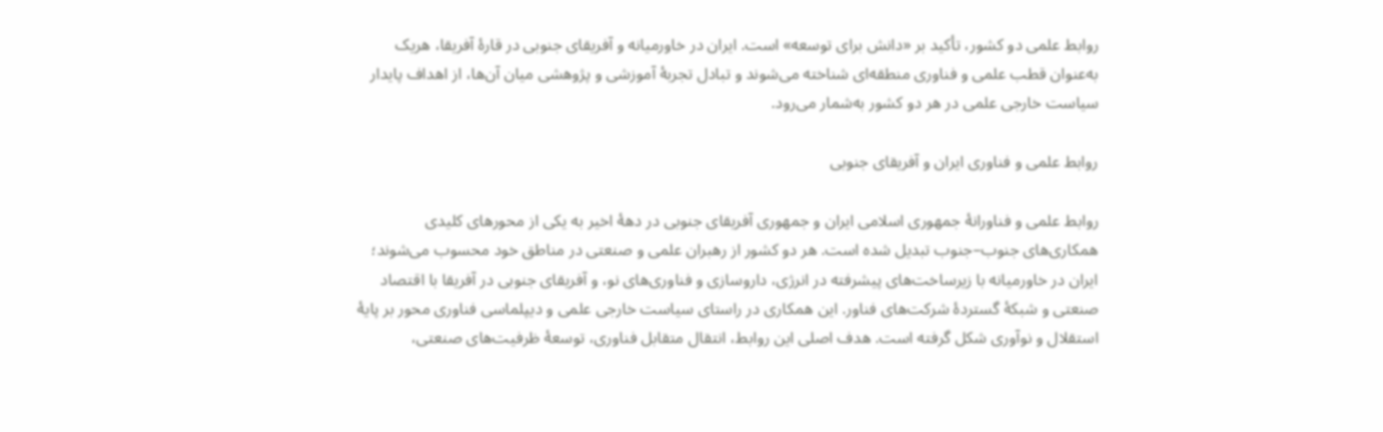روابط علمی دو کشور، تأکید بر «دانش برای توسعه» است. ایران در خاورمیانه و آفریقای جنوبی در قارهٔ آفریقا، هریک به‌عنوان قطب علمی و فناوری منطقه‌ای شناخته می‌شوند و تبادل تجربهٔ آموزشی و پژوهشی میان آن‌ها، از اهداف پایدار سیاست خارجی علمی در هر دو کشور به‌شمار می‌رود.

روابط علمی و فناوری ایران و آفریقای جنوبی

روابط علمی و فناورانهٔ جمهوری اسلامی ایران و جمهوری آفریقای جنوبی در دههٔ اخیر به یکی از محورهای کلیدی همکاری‌های جنوب–جنوب تبدیل شده است. هر دو کشور از رهبران علمی و صنعتی در مناطق خود محسوب می‌شوند؛ ایران در خاورمیانه با زیرساخت‌های پیشرفته در انرژی، داروسازی و فناوری‌های نو، و آفریقای جنوبی در آفریقا با اقتصاد صنعتی و شبکهٔ گستردهٔ شرکت‌های فناور. این همکاری در راستای سیاست خارجی علمی و دیپلماسی فناوری محور بر پایهٔ استقلال و نوآوری شکل گرفته است. هدف اصلی این روابط، انتقال متقابل فناوری، توسعهٔ ظرفیت‌های صنعتی،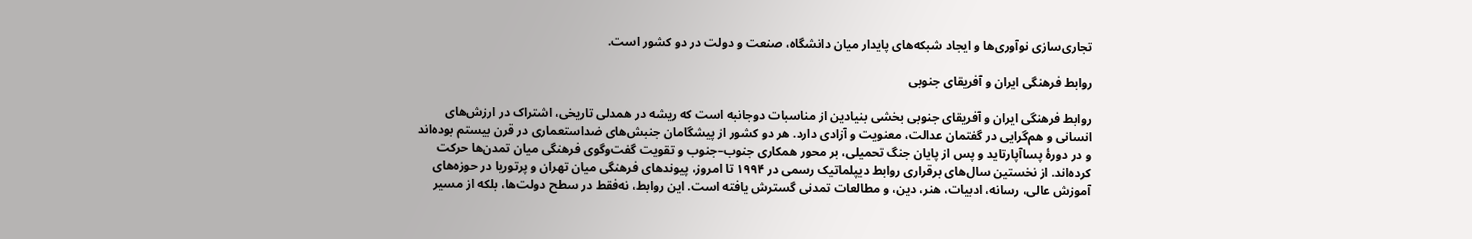تجاری‌سازی نوآوری‌ها و ایجاد شبکه‌های پایدار میان دانشگاه، صنعت و دولت در دو کشور است.

روابط فرهنگی ایران و آفریقای جنوبی

روابط فرهنگی ایران و آفریقای جنوبی بخشی بنیادین از مناسبات دوجانبه است که ریشه در همدلی تاریخی، اشتراک در ارزش‌های انسانی و هم‌گرایی در گفتمان عدالت، معنویت و آزادی دارد. هر دو کشور از پیشگامان جنبش‌های ضد‌استعماری در قرن بیستم بوده‌اند و در دورهٔ پساآپارتاید و پس از پایان جنگ تحمیلی، بر محور همکاری جنوب–جنوب و تقویت گفت‌وگوی فرهنگی میان تمدن‌ها حرکت کرده‌اند. از نخستین سال‌های برقراری روابط دیپلماتیک رسمی در ۱۹۹۴ تا امروز، پیوندهای فرهنگی میان تهران و پرتوریا در حوزه‌های آموزش عالی، رسانه، ادبیات، هنر، دین، و مطالعات تمدنی گسترش یافته است. این روابط، نه‌فقط در سطح دولت‌ها، بلکه از مسیر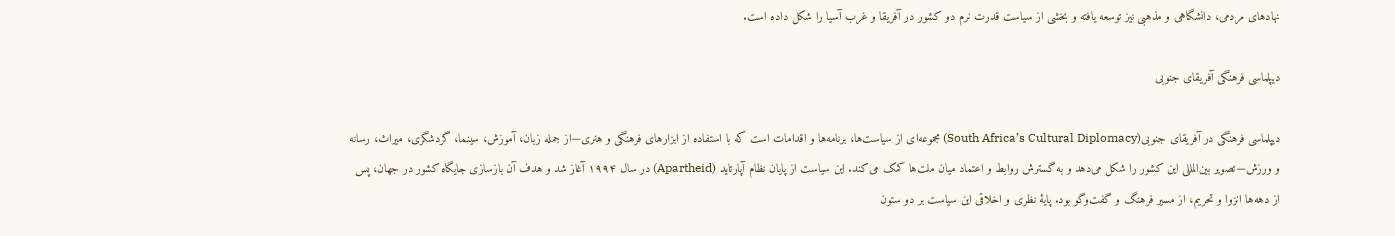نهادهای مردمی، دانشگاهی و مذهبی نیز توسعه یافته و بخشی از سیاست قدرت نرم دو کشور در آفریقا و غرب آسیا را شکل داده است.

دیپلماسی فرهنگی آفریقای جنوبی

دیپلماسی فرهنگی در آفریقای جنوبی(South Africa’s Cultural Diplomacy) مجموعه‌ای از سیاست‌ها، برنامه‌ها و اقدامات است که با استفاده از ابزارهای فرهنگی و هنری—از جمله زبان، آموزش، سینما، گردشگری، میراث، رسانه و ورزش—تصویر بین‌المللی این کشور را شکل می‌دهد و به گسترش روابط و اعتماد میان ملت‌ها کمک می‌کند. این سیاست از پایان نظام آپارتاید (Apartheid) در سال ۱۹۹۴ آغاز شد و هدف آن بازسازی جایگاه کشور در جهان، پس از دهه‌ها انزوا و تحریم، از مسیر فرهنگ و گفت‌وگو بود. پایهٔ نظری و اخلاقی این سیاست بر دو ستون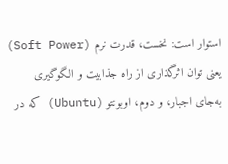استوار است: نخست، قدرت نرم (Soft Power) یعنی توان اثرگذاری از راه جذابیت و الگوگیری به‌جای اجبار، و دوم، اوبونتو (Ubuntu) که در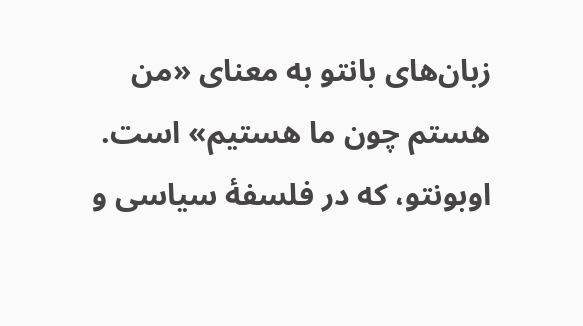زبان‌های بانتو به معنای «من هستم چون ما هستیم» است. اوبونتو، که در فلسفهٔ سیاسی و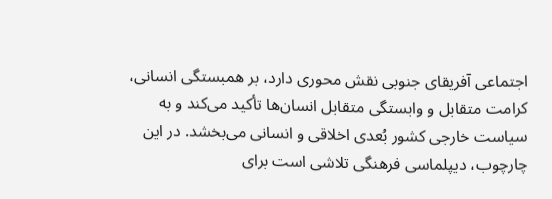اجتماعی آفریقای جنوبی نقش محوری دارد، بر همبستگی انسانی، کرامت متقابل و وابستگی متقابل انسان‌ها تأکید می‌کند و به سیاست خارجی کشور بُعدی اخلاقی و انسانی می‌بخشد. در این چارچوب، دیپلماسی فرهنگی تلاشی است برای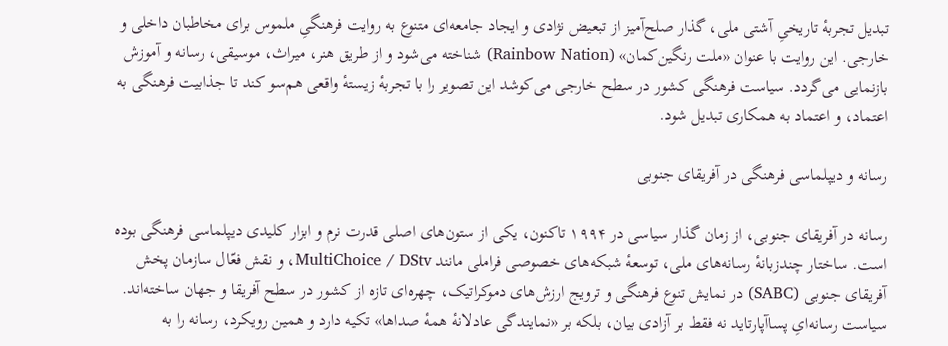تبدیل تجربهٔ تاریخیِ آشتی ملی، گذار صلح‌آمیز از تبعیض نژادی و ایجاد جامعه‌ای متنوع به روایت فرهنگیِ ملموس برای مخاطبان داخلی و خارجی. این روایت با عنوان «ملت رنگین‌کمان» (Rainbow Nation) شناخته می‌شود و از طریق هنر، میراث، موسیقی، رسانه و آموزش بازنمایی می‌گردد. سیاست فرهنگی کشور در سطح خارجی می‌کوشد این تصویر را با تجربهٔ زیستهٔ واقعی هم‌سو کند تا جذابیت فرهنگی به اعتماد، و اعتماد به همکاری تبدیل شود.

رسانه و دیپلماسی فرهنگی در آفریقای جنوبی

رسانه در آفریقای جنوبی، از زمان گذار سیاسی در ۱۹۹۴ تاکنون، یکی از ستون‌های اصلی قدرت نرم و ابزار کلیدی دیپلماسی فرهنگی بوده است. ساختار چندزبانهٔ رسانه‌های ملی، توسعهٔ شبکه‌های خصوصی فراملی مانند MultiChoice / DStv، و نقش فعّال سازمان پخش آفریقای جنوبی (SABC) در نمایش تنوع فرهنگی و ترویج ارزش‌های دموکراتیک، چهره‌ای تازه از کشور در سطح آفریقا و جهان ساخته‌اند. سیاست رسانه‌ایِ پساآپارتاید نه فقط بر آزادی بیان، بلکه بر «نمایندگی عادلانهٔ همهٔ صداها» تکیه دارد و همین رویکرد، رسانه را به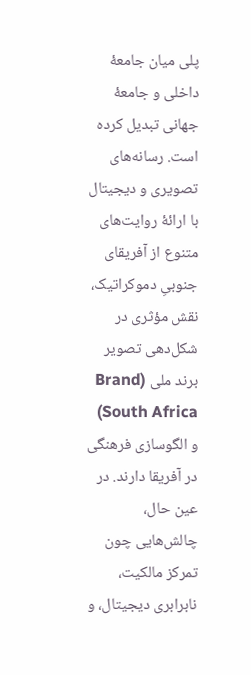پلی میان جامعهٔ داخلی و جامعهٔ جهانی تبدیل کرده است. رسانه‌های تصویری و دیجیتال با ارائهٔ روایت‌های متنوع از آفریقای جنوبیِ دموکراتیک، نقش مؤثری در شکل‌دهی تصویر برند ملی (Brand South Africa) و الگوسازی فرهنگی در آفریقا دارند. در عین حال، چالش‌هایی چون تمرکز مالکیت، نابرابری دیجیتال، و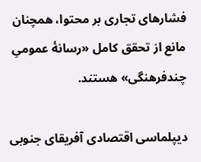فشارهای تجاری بر محتوا، همچنان مانع از تحقق کامل «رسانهٔ عمومیِ چندفرهنگی» هستند.

دیپلماسی اقتصادی آفریقای جنوبی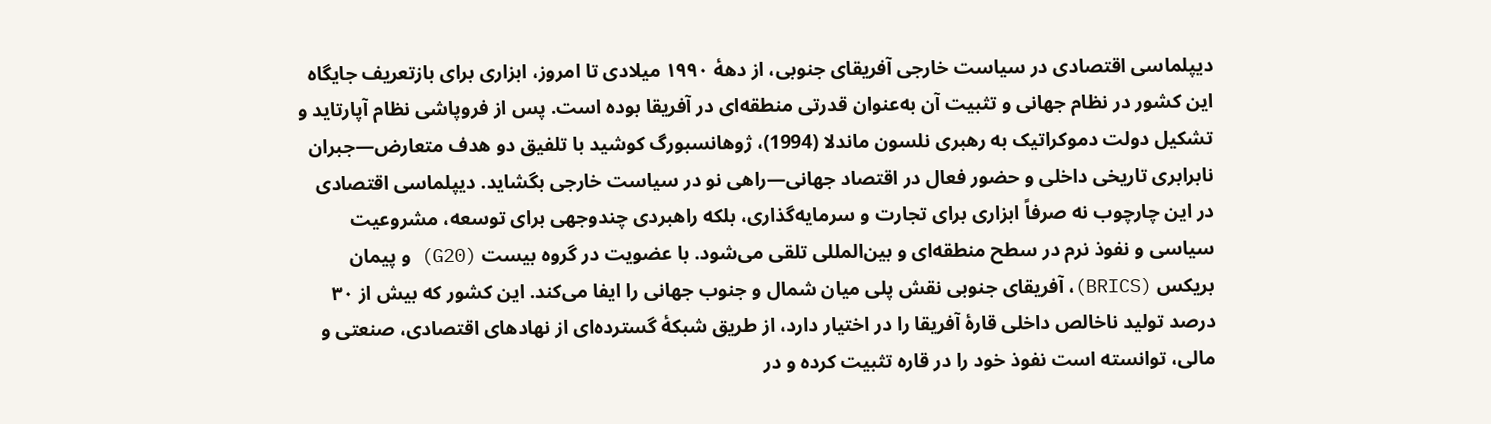دیپلماسی اقتصادی در سیاست خارجی آفریقای جنوبی، از دههٔ ۱۹۹۰ میلادی تا امروز، ابزاری برای بازتعریف جایگاه این کشور در نظام جهانی و تثبیت آن به‌عنوان قدرتی منطقه‌ای در آفریقا بوده است. پس از فروپاشی نظام آپارتاید و تشکیل دولت دموکراتیک به رهبری نلسون ماندلا (1994)، ژوهانسبورگ کوشید با تلفیق دو هدف متعارض—جبران نابرابری تاریخی داخلی و حضور فعال در اقتصاد جهانی—راهی نو در سیاست خارجی بگشاید. دیپلماسی اقتصادی در این چارچوب نه صرفاً ابزاری برای تجارت و سرمایه‌گذاری، بلکه راهبردی چندوجهی برای توسعه، مشروعیت سیاسی و نفوذ نرم در سطح منطقه‌ای و بین‌المللی تلقی می‌شود. با عضویت در گروه بیست (G20) و پیمان بریکس (BRICS)، آفریقای جنوبی نقش پلی میان شمال و جنوب جهانی را ایفا می‌کند. این کشور که بیش از ۳۰ درصد تولید ناخالص داخلی قارهٔ آفریقا را در اختیار دارد، از طریق شبکهٔ گسترده‌ای از نهادهای اقتصادی، صنعتی و مالی، توانسته است نفوذ خود را در قاره تثبیت کرده و در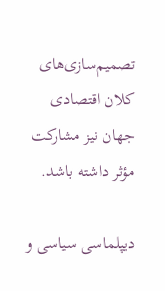تصمیم‌سازی‌های کلان اقتصادی جهان نیز مشارکت مؤثر داشته باشد.

دیپلماسی سیاسی و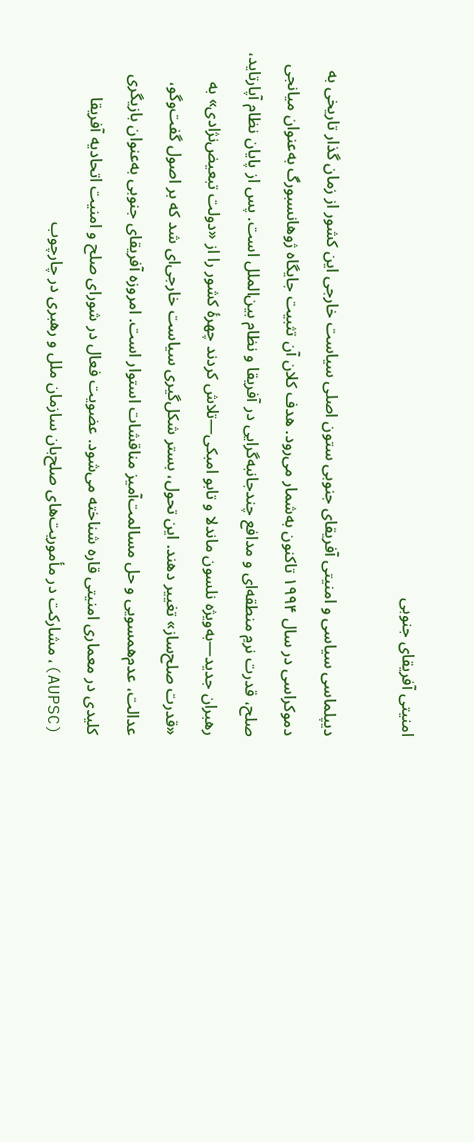امنیتی آفریقای جنوبی

دیپلماسی سیاسی و امنیتی آفریقای جنوبی ستون اصلی سیاست خارجی این کشور از زمان گذار تاریخی به دموکراسی در سال ۱۹۹۴ تاکنون به‌شمار می‌رود. هدف کلان آن تثبیت جایگاه ژوهانسبورگ به‌عنوان میانجی صلح، قدرت نرمِ منطقه‌ای و مدافع چندجانبه‌گرایی در آفریقا و نظام بین‌الملل است. پس از پایان نظام آپارتاید، رهبران جدید—به‌ویژه نلسون ماندلا و تابو امبکی—تلاش کردند چهرهٔ کشور را از «دولت تبعیض‌نژادی» به «قدرت صلح‌ساز» تغییر دهند. این تحول، بستر شکل‌گیری سیاست خارجی‌ای شد که بر اصول گفت‌وگو، عدالت، عدم‌همسویی و حل مسالمت‌آمیز مناقشات استوار است. امروزه آفریقای جنوبی به‌عنوان بازیگری کلیدی در معماری امنیتی قاره شناخته می‌شود. عضویت فعال در شورای صلح و امنیت اتحادیه آفریقا (AUPSC)، مشارکت در مأموریت‌های صلح‌بان سازمان ملل و رهبری در چارچوب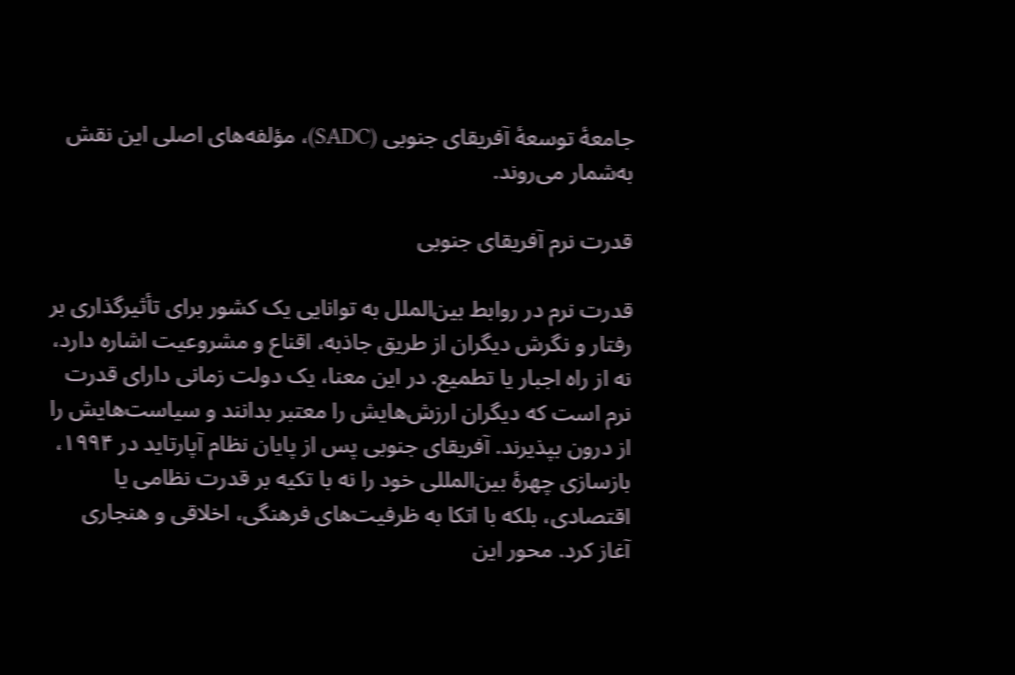جامعهٔ توسعهٔ آفریقای جنوبی (SADC)، مؤلفه‌های اصلی این نقش به‌شمار می‌روند.

قدرت نرم آفریقای جنوبی

قدرت نرم در روابط بین‌الملل به توانایی یک کشور برای تأثیرگذاری بر رفتار و نگرش دیگران از طریق جاذبه، اقناع و مشروعیت اشاره دارد، نه از راه اجبار یا تطمیع. در این معنا، یک دولت زمانی دارای قدرت نرم است که دیگران ارزش‌هایش را معتبر بدانند و سیاست‌هایش را از درون بپذیرند. آفریقای جنوبی پس از پایان نظام آپارتاید در ۱۹۹۴، بازسازی چهرهٔ بین‌المللی خود را نه با تکیه بر قدرت نظامی یا اقتصادی، بلکه با اتکا به ظرفیت‌های فرهنگی، اخلاقی و هنجاری آغاز کرد. محور این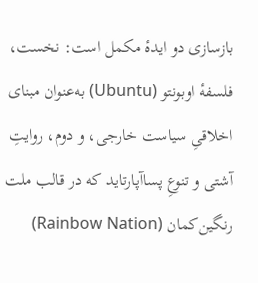بازسازی دو ایدهٔ مکمل است: نخست، فلسفهٔ اوبونتو (Ubuntu) به‌عنوان مبنای اخلاقیِ سیاست خارجی، و دوم، روایتِ آشتی و تنوعِ پساآپارتاید که در قالب ملت رنگین‌کمان (Rainbow Nation)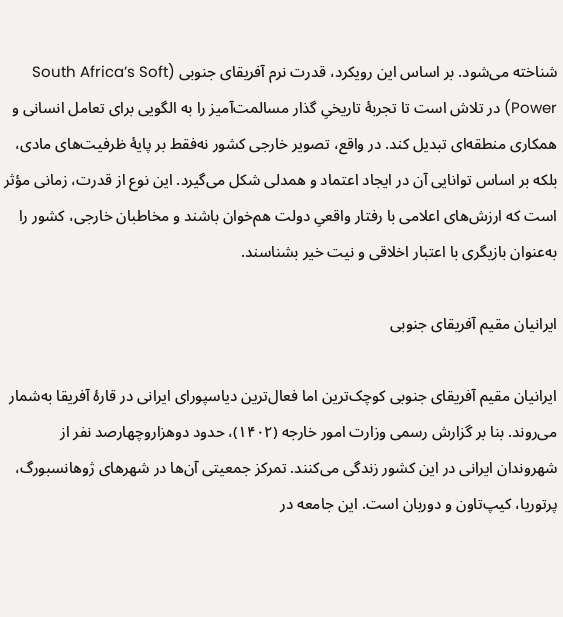شناخته می‌شود. بر اساس این رویکرد، قدرت نرم آفریقای جنوبی (South Africa’s Soft Power) در تلاش است تا تجربهٔ تاریخیِ گذار مسالمت‌آمیز را به الگویی برای تعامل انسانی و همکاری منطقه‌ای تبدیل کند. در واقع، تصویر خارجی کشور نه‌فقط بر پایهٔ ظرفیت‌های مادی، بلکه بر اساس توانایی آن در ایجاد اعتماد و همدلی شکل می‌گیرد. این نوع از قدرت، زمانی مؤثر است که ارزش‌های اعلامی با رفتار واقعیِ دولت هم‌خوان باشند و مخاطبان خارجی، کشور را به‌عنوان بازیگری با اعتبار اخلاقی و نیت خیر بشناسند.

ایرانیان مقیم آفریقای جنوبی

ایرانیان مقیم آفریقای جنوبی کوچک‌ترین اما فعال‌ترین دیاسپورای ایرانی در قارهٔ آفریقا به‌شمار می‌روند. بنا بر گزارش رسمی وزارت امور خارجه (۱۴۰۲)، حدود دو‌هزار‌و‌چهارصد نفر از شهروندان ایرانی در این کشور زندگی می‌کنند. تمرکز جمعیتی آن‌ها در شهرهای ژوهانسبورگ، پرتوریا، کیپ‌تاون و دوربان است. این جامعه در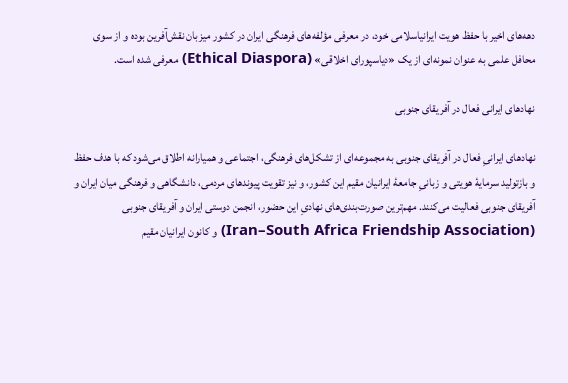دهه‌های اخیر با حفظ هویت ایرانیاسلامی خود، در معرفی مؤلفه‌های فرهنگی ایران در کشور میزبان نقش‌آفرین بوده و از سوی محافل علمی به عنوان نمونه‌ای از یک «دیاسپورای اخلاقی» (Ethical Diaspora) معرفی شده است.

نهادهای ایرانی فعال در آفریقای جنوبی

نهادهای ایرانیِ فعال در آفریقای جنوبی به مجموعه‌ای از تشکل‌های فرهنگی، اجتماعی و همیارانه اطلاق می‌شود که با هدف حفظ و بازتولید سرمایهٔ هویتی و زبانیِ جامعهٔ ایرانیان مقیم این کشور، و نیز تقویت پیوندهای مردمی، دانشگاهی و فرهنگی میان ایران و آفریقای جنوبی فعالیت می‌کنند. مهم‌ترین صورت‌بندی‌های نهادیِ این حضور، انجمن دوستی ایران و آفریقای جنوبی (Iran–South Africa Friendship Association) و کانون ایرانیان مقیم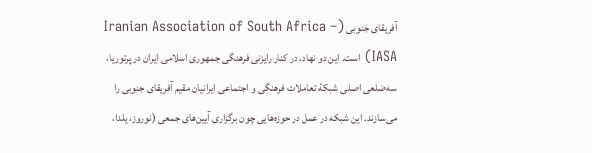آفریقای جنوبی (Iranian Association of South Africa – IASA) است. این دو نهاد، در کنار رایزنی فرهنگی جمهوری اسلامی ایران در پرتوریا، سه‌ضلعی اصلی شبکهٔ تعاملات فرهنگی و اجتماعی ایرانیان مقیم آفریقای جنوبی را می‌سازند. این شبکه در عمل در حوزه‌هایی چون برگزاری آیین‌های جمعی (نوروز، یلدا،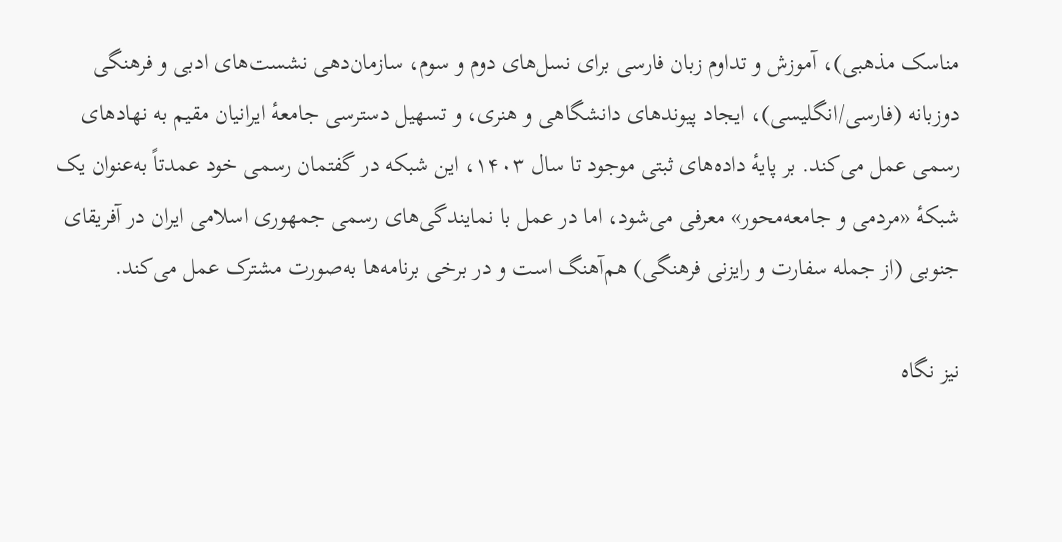مناسک مذهبی)، آموزش و تداوم زبان فارسی برای نسل‌های دوم و سوم، سازمان‌دهی نشست‌های ادبی و فرهنگی دوزبانه (فارسی/انگلیسی)، ایجاد پیوندهای دانشگاهی و هنری، و تسهیل دسترسی جامعهٔ ایرانیان مقیم به نهادهای رسمی عمل می‌کند. بر پایهٔ داده‌های ثبتی موجود تا سال ۱۴۰۳، این شبکه در گفتمان رسمی خود عمدتاً به‌عنوان یک شبکهٔ «مردمی و جامعه‌محور» معرفی می‌شود، اما در عمل با نمایندگی‌های رسمی جمهوری اسلامی ایران در آفریقای جنوبی (از جمله سفارت و رایزنی فرهنگی) هم‌آهنگ است و در برخی برنامه‌ها به‌صورت مشترک عمل می‌کند.

نیز نگاه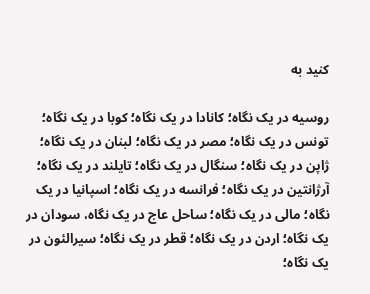کنید به

روسیه در یک نگاه؛ کانادا در یک نگاه؛ کوبا در یک نگاه؛ تونس در یک نگاه؛ مصر در یک نگاه؛ لبنان در یک نگاه؛ ژاپن در یک نگاه؛ سنگال در یک نگاه؛ تایلند در یک نگاه؛ آرژانتین در یک نگاه؛ فرانسه در یک نگاه؛ اسپانیا در یک نگاه؛ مالی در یک نگاه؛ ساحل عاج در یک نگاه، سودان در یک نگاه؛ اردن در یک نگاه؛ قطر در یک نگاه؛ سیرالئون در یک نگاه؛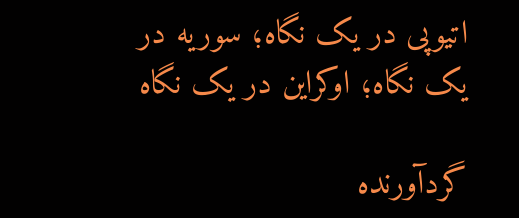اتیوپی در یک نگاه؛ سوریه در یک نگاه؛ اوکراین در یک نگاه

گردآورنده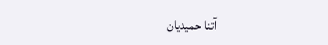آتنا حمیدیان